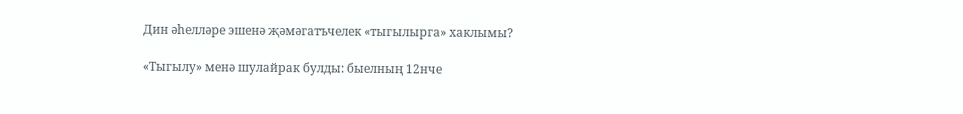Дин әһелләре эшенә җәмәгатъчелек «тыгылырга» хаклымы?

«Тыгылу» менә шулайрак булды: быелның 12нче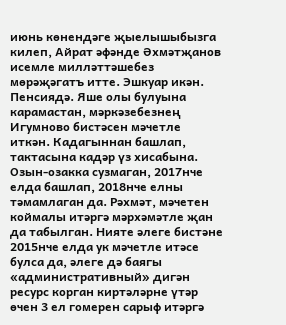июнь көнендәге җыелышыбызга килеп, Айрат әфәнде Әхмәтҗанов исемле милләттәшебез мөрәҗәгатъ итте. Эшкуар икән. Пенсиядә. Яше олы булуына карамастан, мәркәзебезнең Игумново бистәсен мәчетле иткән. Кадагыннан башлап, тактасына кадәр үз хисабына. Озын-озакка сузмаган, 2017нче елда башлап, 2018нче елны тәмамлаган да. Рәхмәт, мәчетен коймалы итәргә мәрхәмәтле җан да табылган. Нияте әлеге бистәне 2015нче елда ук мәчетле итәсе булса да, әлеге дә баягы «административный» дигән ресурс корган киртәләрне үтәр өчен 3 ел гомерен сарыф итәргә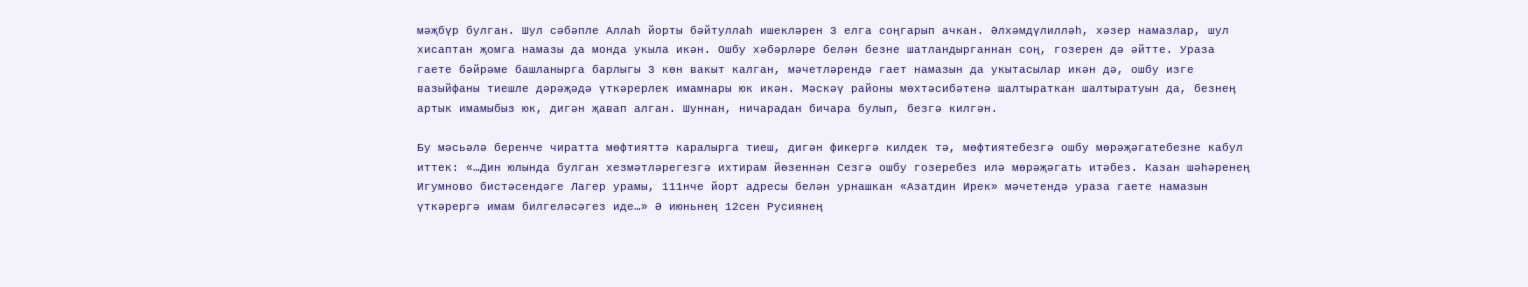мәҗбүр булган. Шул сәбәпле Аллаһ йорты бәйтуллаһ ишекләрен 3 елга соңгарып ачкан. Әлхәмдүлилләһ, хәзер намазлар, шул хисаптан җомга намазы да монда укыла икән. Ошбу хәбәрләре белән безне шатландырганнан соң, гозерен дә әйтте. Ураза гаете бәйрәме башланырга барлыгы 3 көн вакыт калган, мәчетләрендә гает намазын да укытасылар икән дә, ошбу изге вазыйфаны тиешле дәрәҗәдә үткәрерлек имамнары юк икән. Мәскәү районы мөхтәсибәтенә шалтыраткан шалтыратуын да, безнең артык имамыбыз юк, дигән җавап алган. Шуннан, ничарадан бичара булып, безгә килгән.

Бу мәсьәлә беренче чиратта мөфтияттә каралырга тиеш, дигән фикергә килдек тә, мөфтиятебезгә ошбу мөрәҗәгатебезне кабул иттек: «…Дин юлында булган хезмәтләрегезгә ихтирам йөзеннән Сезгә ошбу гозеребез илә мөрәҗәгать итәбез. Казан шәһәренең Игумново бистәсендәге Лагер урамы, 111нче йорт адресы белән урнашкан «Азатдин Ирек» мәчетендә ураза гаете намазын үткәрергә имам билгеләсәгез иде…» Ә июньнең 12сен Русиянең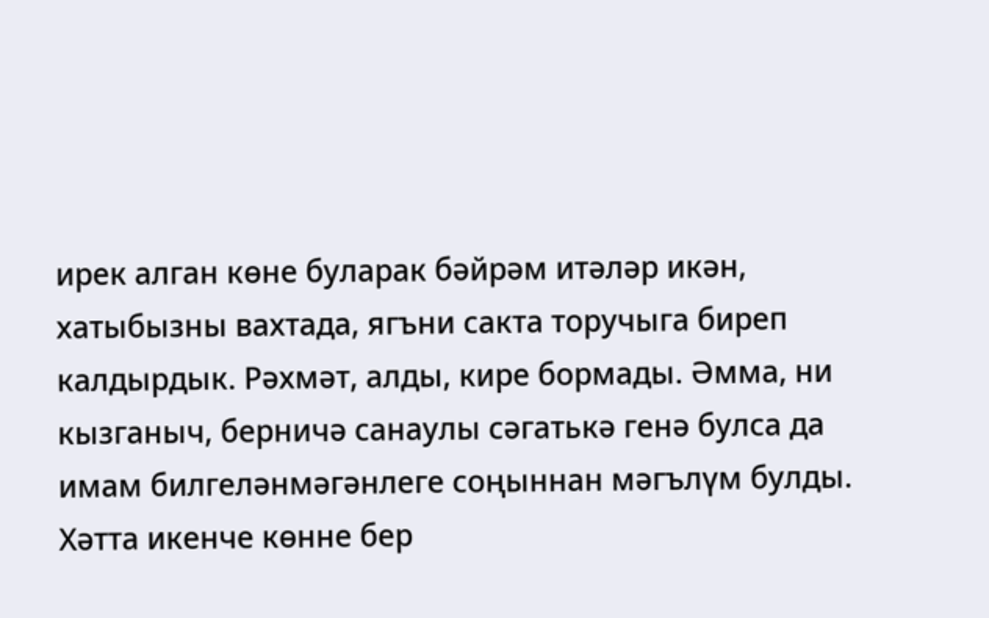ирек алган көне буларак бәйрәм итәләр икән, хатыбызны вахтада, ягъни сакта торучыга биреп калдырдык. Рәхмәт, алды, кире бормады. Әмма, ни кызганыч, берничә санаулы сәгатькә генә булса да имам билгеләнмәгәнлеге соңыннан мәгълүм булды. Хәтта икенче көнне бер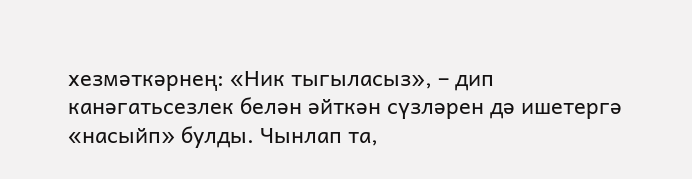хезмәткәрнең: «Ник тыгыласыз», – дип канәгатьсезлек белән әйткән сүзләрен дә ишетергә «насыйп» булды. Чынлап та,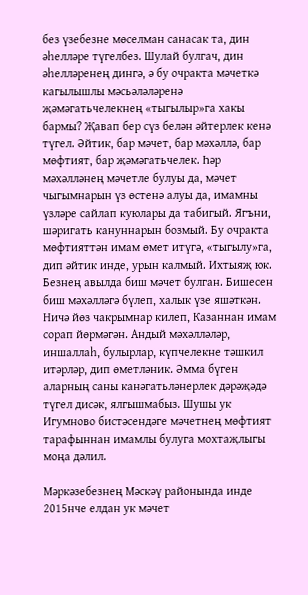без үзебезне мөселман санасак та, дин әһелләре түгелбез. Шулай булгач, дин әһелләренең дингә, ә бу очракта мәчеткә кагылышлы мәсьәләләренә җәмәгатьчелекнең «тыгылыр»га хакы бармы? Җавап бер сүз белән әйтерлек кенә түгел. Әйтик, бар мәчет, бар мәхәллә, бар мөфтият, бар җәмәгатьчелек. Һәр мәхәлләнең мәчетле булуы да, мәчет чыгымнарын үз өстенә алуы да, имамны үзләре сайлап куюлары да табигый. Ягъни, шәригать кануннарын бозмый. Бу очракта мөфтияттән имам өмет итүгә, «тыгылу»га, дип әйтик инде, урын калмый. Ихтыяҗ юк. Безнең авылда биш мәчет булган. Бишесен биш мәхәлләгә бүлеп, халык үзе яшәткән. Ничә йөз чакрымнар килеп, Казаннан имам сорап йөрмәгән. Андый мәхәлләләр, иншаллаһ, булырлар, күпчелекне тәшкил итәрләр, дип өметләник. Әмма бүген аларның саны канәгатьләнерлек дәрәҗәдә түгел дисәк, ялгышмабыз. Шушы ук Игумново бистәсендәге мәчетнең мөфтият тарафыннан имамлы булуга мохтаҗлыгы моңа дәлил.

Мәркәзебезнең Мәскәү районында инде 2015нче елдан ук мәчет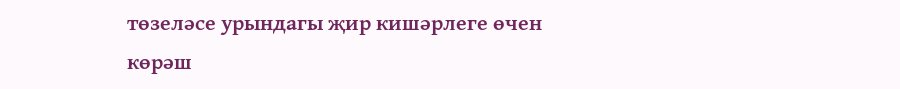төзеләсе урындагы җир кишәрлеге өчен көрәш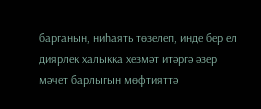барганын, ниһаять төзелеп, инде бер ел диярлек халыкка хезмәт итәргә әзер мәчет барлыгын мөфтияттә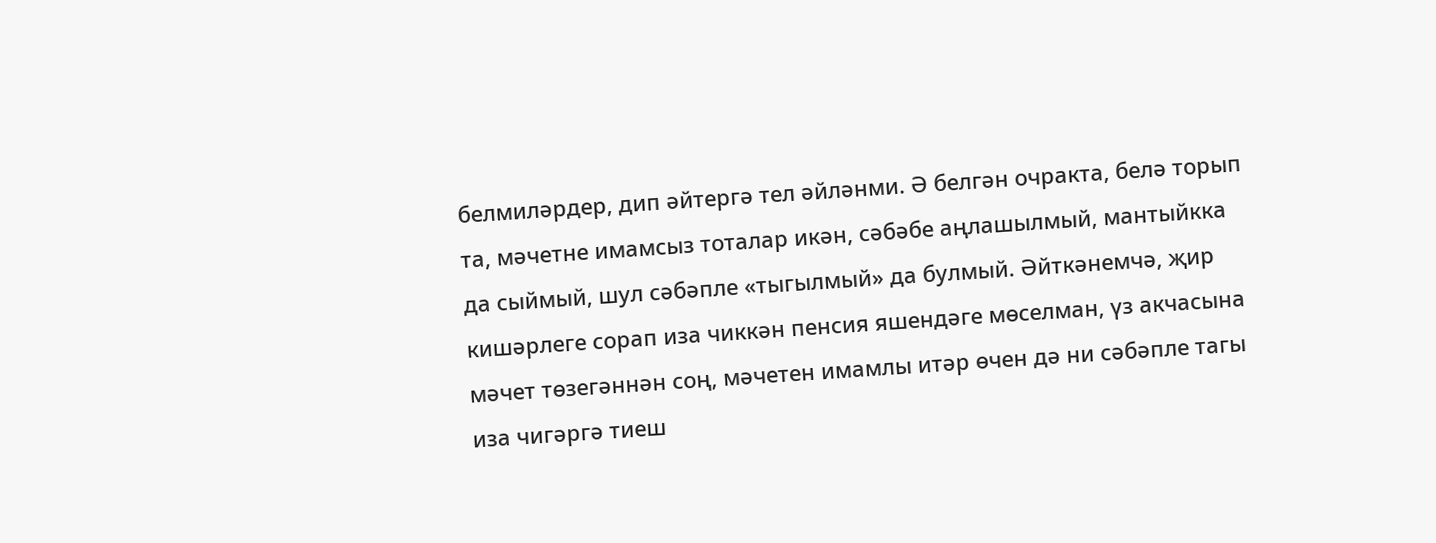белмиләрдер, дип әйтергә тел әйләнми. Ә белгән очракта, белә торып та, мәчетне имамсыз тоталар икән, сәбәбе аңлашылмый, мантыйкка да сыймый, шул сәбәпле «тыгылмый» да булмый. Әйткәнемчә, җир кишәрлеге сорап иза чиккән пенсия яшендәге мөселман, үз акчасына мәчет төзегәннән соң, мәчетен имамлы итәр өчен дә ни сәбәпле тагы иза чигәргә тиеш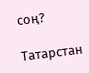соң?

Татарстан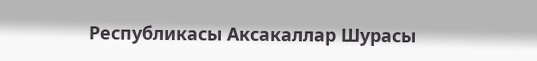Республикасы Аксакаллар Шурасы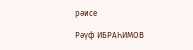рәисе

Рәүф ИБРАҺИМОВ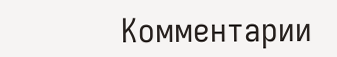Комментарии